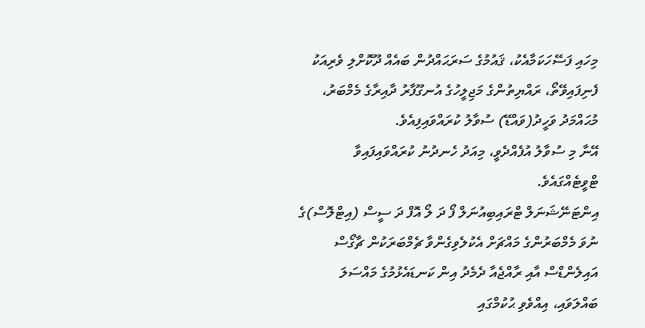މިހައި ފަސޭހަކަމާއެކު، ޤައުމުގެ ސަރަޙައްދުން ބައެއް ދޫކޮށްލި ވެރިއަކު ފެނިފައިވޭތޯ، ރައްޔިތުންގެ މަޖިލީހުގެ އުނގޫފާރު ދާއިރާގެ މެމްބަރު، މުޙައްމަދު ވަހީދު(ވައްޑޭ) ސުވާލު ކުރައްވައިފިއެވެ.
އޭނާ މި ސުވާލު އުފެއްދެވީ، މިއަދު ހެނދުނު ކުރައްވައިފައިވާ ޓްވީޓެއްގައެވެ.
އިންޓަނޭޝަނަލް ޓްރައިބިއުނަލް ފޯ ދަ ލޯ އޮފް ދަ ސީސް (އިޓްލޮސް)ގެ ނުވަ މެމްބަރުންގެ މައްޗަށް އެކުލެވިގެންވާ ޗެމްބަރަކުން ޗާގޯސް އައިލެންޑްސް އާއި ރާއްޖެއާ ދެމެދު އިން ކަނޑައެޅުމުގެ މައްސަލަ ބައްލަވައި، އިއްވެވި ޙުކުމްގައި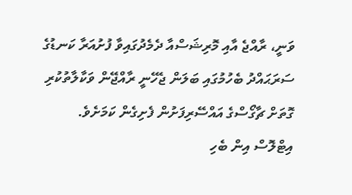ވަނީ، ރާއްޖެ އާއި މޮރިޝަސްއާ ދެމެދުގައިވާ ފުށުއަރާ ކަނޑުގެ ސަރަޙައްދު ބެހުމުގައި ބަލަން ޖެހޭނީ ރާއްޖޭން ވަކާލާތުކުރި ގޮތަށް ޗާގޯސްގެ އައްސޭރިފަށުން ފެށިގެން ކަމަށެވެ.
އިޓްލޮސް އިން ބެހި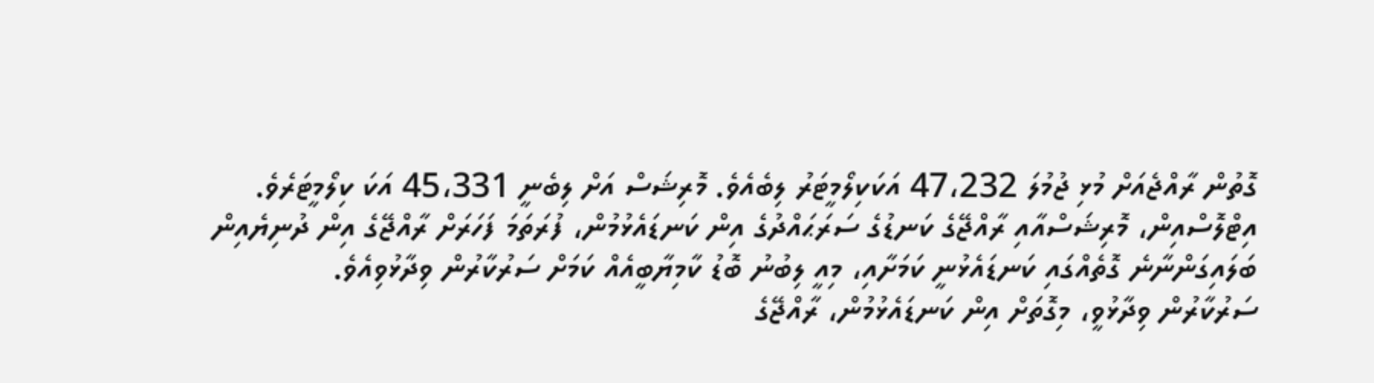ގޮތުން ރާއްޖެއަށް މުޅި ޖުމުލަ 47،232 އަކަކިލޯމީޓަރު ލިބެއެވެ. މޮރިޝަސް އަށް ލިބެނީ 45،331 އަކަ ކިލޯމީޓަރެވެ.
އިޓްލޮސްއިން، މޮރިޝަސްއާއި ރާއްޖޭގެ ކަނޑުގެ ސަރަޙައްދުގެ އިން ކަނޑައެޅުމުން، ފުރަތަމަ ފަހަރަށް ރާއްޖޭގެ އިން ދުނިޔެއިން ބަލައިގަންނާނެ ގޮތެއްގައި ކަނޑައެޅުނީ ކަމަށާއި، މިއީ ލިބުނު ބޮޑު ކާމިޔާބީއެއް ކަމަށް ސަރުކާރުން ވިދާޅުވިއެވެ.
ސަރުކާރުން ވިދާޅުވީ، މިގޮތަށް އިން ކަނޑައެޅުމުން، ރާއްޖޭގެ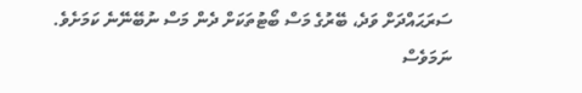ސަރަޙައްދަށް ވަދެ، ބޭރުގެ މަސް ބޯޓުތަކަށް ދެން މަސް ނުބޭނޭނެ ކަމަށެވެ.
ނަމަވެސް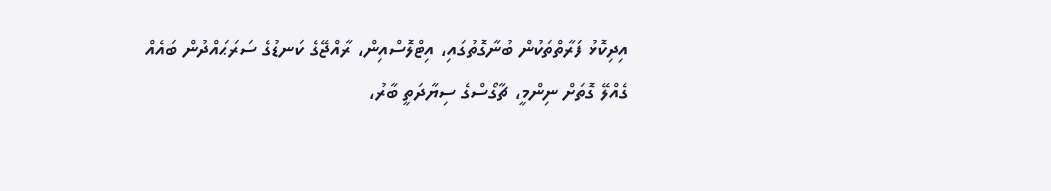އިދިކޮޅު ފަރާތްތަކުން ބުނާގޮތުގައި، އިޓްލޮސްއިން، ރާއްޖޭގެ ކަނޑުގެ ސަރަޙައްދުން ބައެއް ގެއްލޭ ގޮތަށް ނިންމީ، ޗާގޯސްގެ ސިޔާދަތީ ބާރު،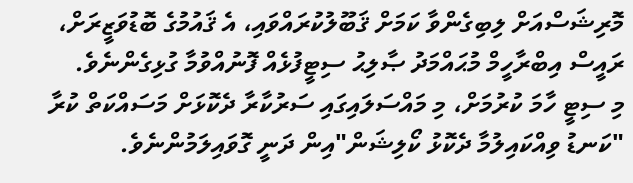މޮރިޝަސްއަށް ލިބިގެންވާ ކަމަށް ޤަބޫލުކުރައްވައި، އެ ޤައުމުގެ ބޮޑުވަޒީރަށް، ރައީސް އިބްރާހީމް މުޙައްމަދު ޞާލިޙު ސިޓީފުޅެއް ފޮނުއްވުމާ ގުޅިގެންނެވެ.
މި ސިޓީ ހާމަ ކުރުމަށް، މި މައްސަލައިގައި ސަރުކާރާ ދެކޮޅަށް މަސައްކަތް ކުރާ "ކަނޑު ވިއްކައިލުމާ ދެކޮޅު ކޯލިޝަން"އިން ދަނީ ގޮވައިލަމުންނެވެ.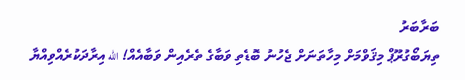ބަރާބަރު
ތިޔަބޯގުރޫޕް މިޤަވްމަށް މިހާތަނަށް ޖެހުނު ބޮޑެތި ވަބާގެ ތެރެއިން ވަބާއެއް! الله އިރާދަކުރެއްވިއްޔާ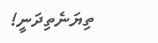ތިޔަނެތިދަނީ!